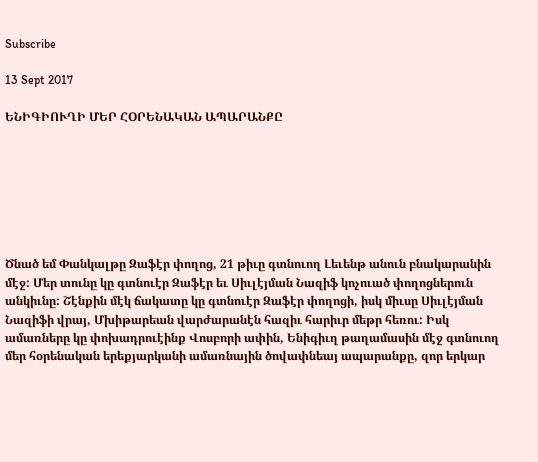Subscribe

13 Sept 2017

ԵՆԻԳԻՈՒՂԻ ՄԵՐ ՀՕՐԵՆԱԿԱՆ ԱՊԱՐԱՆՔԸ







Ծնած եմ Փանկալթը Զաֆէր փողոց, 21 թիւը գտնուող Լեւենթ անուն բնակարանին մէջ: Մեր տունը կը գտնուէր Զաֆէր եւ Սիւլէյման Նազիֆ կոչուած փողոցներուն անկիւնը: Շէնքին մէկ ճակատը կը գտնուէր Զաֆէր փողոցի, իսկ միւսը Սիւլէյման Նազիֆի վրայ, Մխիթարեան վարժարանէն հազիւ հարիւր մեթր հեռու: Իսկ ամառները կը փոխադրուէինք Վոսբորի ափին, Ենիգիւղ թաղամասին մէջ գտնուող մեր հօրենական երեքյարկանի ամառնային ծովափնեայ ապարանքը, զոր երկար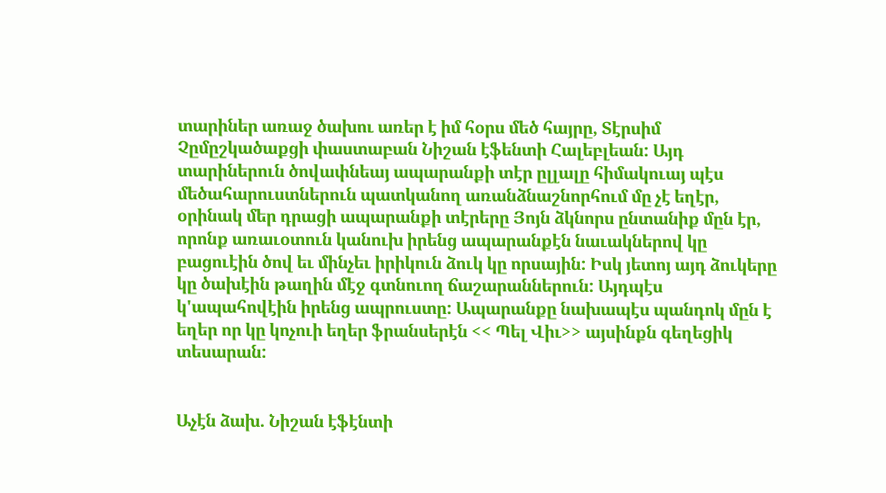տարիներ առաջ ծախու առեր է իմ հօրս մեծ հայրը, Տէրսիմ Չըմըշկածաքցի փաստաբան Նիշան էֆենտի Հալեբլեան: Այդ տարիներուն ծովափնեայ ապարանքի տէր ըլլալը հիմակուայ պէս մեծահարուստներուն պատկանող առանձնաշնորհում մը չէ եղէր, օրինակ մեր դրացի ապարանքի տէրերը Յոյն ձկնորս ընտանիք մըն էր, որոնք առաւօտուն կանուխ իրենց ապարանքէն նաւակներով կը բացուէին ծով եւ մինչեւ իրիկուն ձուկ կը որսային: Իսկ յետոյ այդ ձուկերը կը ծախէին թաղին մէջ գտնուող ճաշարաններուն: Այդպէս կ'ապահովէին իրենց ապրուստը: Ապարանքը նախապէս պանդոկ մըն է եղեր որ կը կոչուի եղեր ֆրանսերէն << Պել Վիւ>> այսինքն գեղեցիկ տեսարան:


Աչէն ձախ. Նիշան էֆէնտի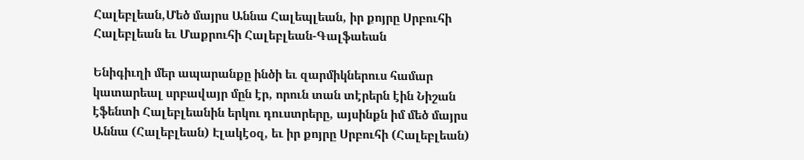Հալեբլեան,Մեծ մայրս Աննա Հալեպլեան, իր քոյրը Սրբուհի Հալեբլեան եւ Մաքրուհի Հալեբլեան-Գալֆաեան

Ենիգիւղի մեր ապարանքը ինծի եւ զարմիկներուս համար կատարեալ սրբավայր մըն էր, որուն տան տէրերն էին Նիշան էֆենտի Հալեբլեանին երկու դուստրերը, այսինքն իմ մեծ մայրս Աննա (Հալեբլեան) Էլակէօզ, եւ իր քոյրը Սրբուհի (Հալեբլեան)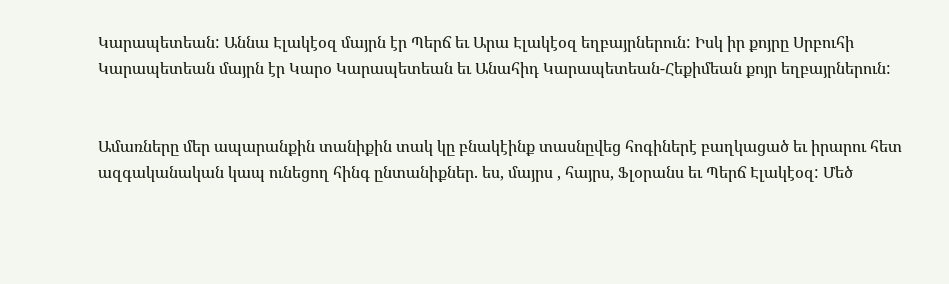Կարապետեան: Աննա Էլակէօզ մայրն էր Պերճ եւ Արա Էլակէօզ եղբայրներուն: Իսկ իր քոյրը Սրբուհի Կարապետեան մայրն էր Կարօ Կարապետեան եւ Անահիդ Կարապետեան-Հեքիմեան քոյր եղբայրներուն:


Ամառները մեր ապարանքին տանիքին տակ կը բնակէինք տասնըվեց հոգիներէ բաղկացած եւ իրարու հետ ազգականական կապ ունեցող հինգ ընտանիքներ. ես, մայրս , հայրս, Ֆլօրանս եւ Պերճ Էլակէօզ: Մեծ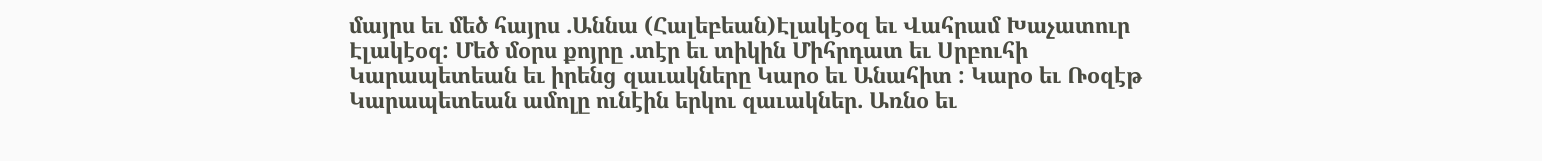մայրս եւ մեծ հայրս .Աննա (Հալեբեան)Էլակէօզ եւ Վահրամ Խաչատուր Էլակէօզ: Մեծ մօրս քոյրը .տէր եւ տիկին Միհրդատ եւ Սրբուհի Կարապետեան եւ իրենց զաւակները Կարօ եւ Անահիտ : Կարօ եւ Ռօզէթ Կարապետեան ամոլը ունէին երկու զաւակներ. Առնօ եւ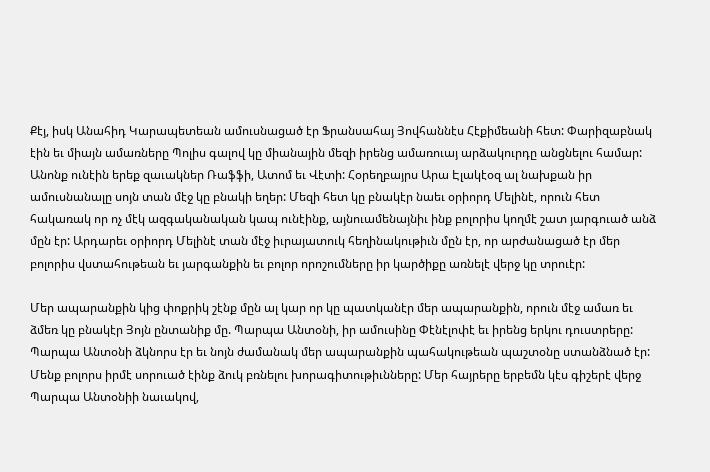Քէյ, իսկ Անահիդ Կարապետեան ամուսնացած էր Ֆրանսահայ Յովհաննէս Հէքիմեանի հետ: Փարիզաբնակ էին եւ միայն ամառները Պոլիս գալով կը միանային մեզի իրենց ամառուայ արձակուրդը անցնելու համար: Անոնք ունէին երեք զաւակներ Ռաֆֆի, Ատոմ եւ Վէտի: Հօրեղբայրս Արա Էլակէօզ ալ նախքան իր ամուսնանալը սոյն տան մէջ կը բնակի եղեր: Մեզի հետ կը բնակէր նաեւ օրիորդ Մելինէ, որուն հետ հակառակ որ ոչ մէկ ազգականական կապ ունէինք, այնուամենայնիւ ինք բոլորիս կողմէ շատ յարգուած անձ մըն էր: Արդարեւ օրիորդ Մելինէ տան մէջ իւրայատուկ հեղինակութիւն մըն էր, որ արժանացած էր մեր բոլորիս վստահութեան եւ յարգանքին եւ բոլոր որոշումները իր կարծիքը առնելէ վերջ կը տրուէր:

Մեր ապարանքին կից փոքրիկ շէնք մըն ալ կար որ կը պատկանէր մեր ապարանքին, որուն մէջ ամառ եւ ձմեռ կը բնակէր Յոյն ընտանիք մը. Պարպա Անտօնի, իր ամուսինը Փէնէլոփէ եւ իրենց երկու դուստրերը: Պարպա Անտօնի ձկնորս էր եւ նոյն ժամանակ մեր ապարանքին պահակութեան պաշտօնը ստանձնած էր: Մենք բոլորս իրմէ սորուած էինք ձուկ բռնելու խորագիտութիւնները: Մեր հայրերը երբեմն կէս գիշերէ վերջ Պարպա Անտօնիի նաւակով,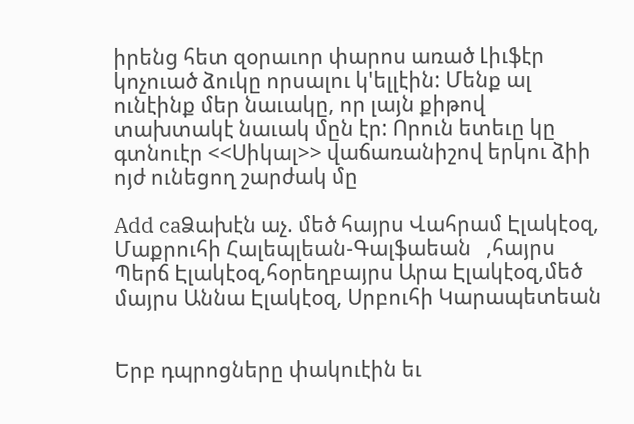իրենց հետ զօրաւոր փարոս առած Լիւֆէր կոչուած ձուկը որսալու կ'ելլէին: Մենք ալ ունէինք մեր նաւակը, որ լայն քիթով տախտակէ նաւակ մըն էր: Որուն ետեւը կը գտնուէր <<Սիկալ>> վաճառանիշով երկու ձիի ոյժ ունեցող շարժակ մը

Add caՁախէն աչ. մեծ հայրս Վահրամ Էլակէօզ, Մաքրուհի Հալեպլեան-Գալֆաեան   ,հայրս Պերճ Էլակէօզ,հօրեղբայրս Արա Էլակէօզ,մեծ մայրս Աննա Էլակէօզ, Սրբուհի Կարապետեան


Երբ դպրոցները փակուէին եւ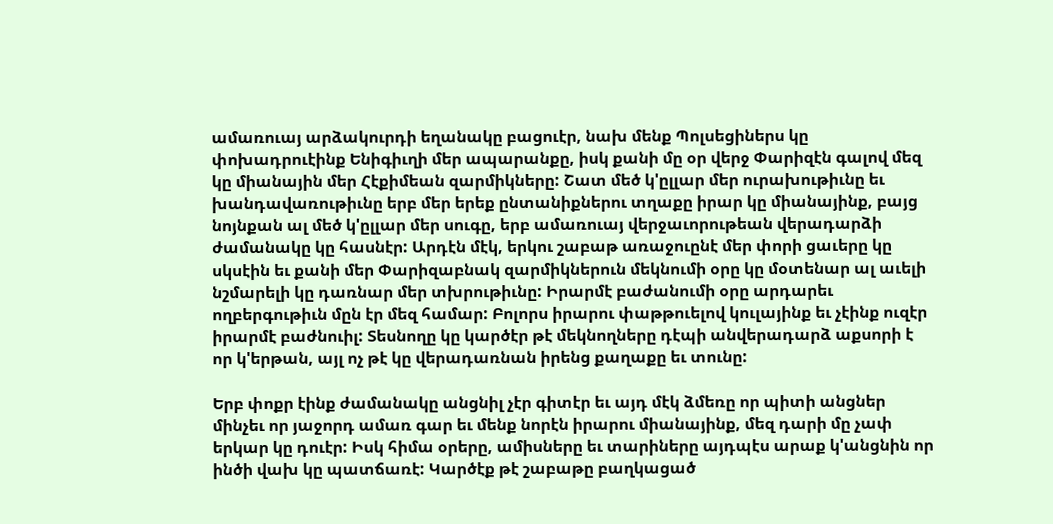ամառուայ արձակուրդի եղանակը բացուէր, նախ մենք Պոլսեցիներս կը փոխադրուէինք Ենիգիւղի մեր ապարանքը, իսկ քանի մը օր վերջ Փարիզէն գալով մեզ կը միանային մեր Հէքիմեան զարմիկները: Շատ մեծ կ'ըլլար մեր ուրախութիւնը եւ խանդավառութիւնը երբ մեր երեք ընտանիքներու տղաքը իրար կը միանայինք, բայց նոյնքան ալ մեծ կ'ըլլար մեր սուգը, երբ ամառուայ վերջաւորութեան վերադարձի ժամանակը կը հասնէր: Արդէն մէկ, երկու շաբաթ առաջուընէ մեր փորի ցաւերը կը սկսէին եւ քանի մեր Փարիզաբնակ զարմիկներուն մեկնումի օրը կը մօտենար ալ աւելի նշմարելի կը դառնար մեր տխրութիւնը: Իրարմէ բաժանումի օրը արդարեւ ողբերգութիւն մըն էր մեզ համար: Բոլորս իրարու փաթթուելով կուլայինք եւ չէինք ուզէր իրարմէ բաժնուիլ: Տեսնողը կը կարծէր թէ մեկնողները դէպի անվերադարձ աքսորի է որ կ'երթան, այլ ոչ թէ կը վերադառնան իրենց քաղաքը եւ տունը:

Երբ փոքր էինք ժամանակը անցնիլ չէր գիտէր եւ այդ մէկ ձմեռը որ պիտի անցներ մինչեւ որ յաջորդ ամառ գար եւ մենք նորէն իրարու միանայինք, մեզ դարի մը չափ երկար կը դուէր: Իսկ հիմա օրերը, ամիսները եւ տարիները այդպէս արաք կ'անցնին որ ինծի վախ կը պատճառէ: Կարծէք թէ շաբաթը բաղկացած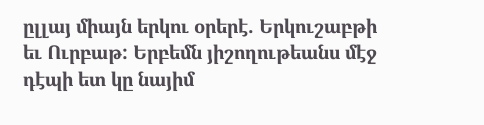ըլլայ միայն երկու օրերէ. Երկուշաբթի եւ Ուրբաթ: Երբեմն յիշողութեանս մէջ դէպի ետ կը նայիմ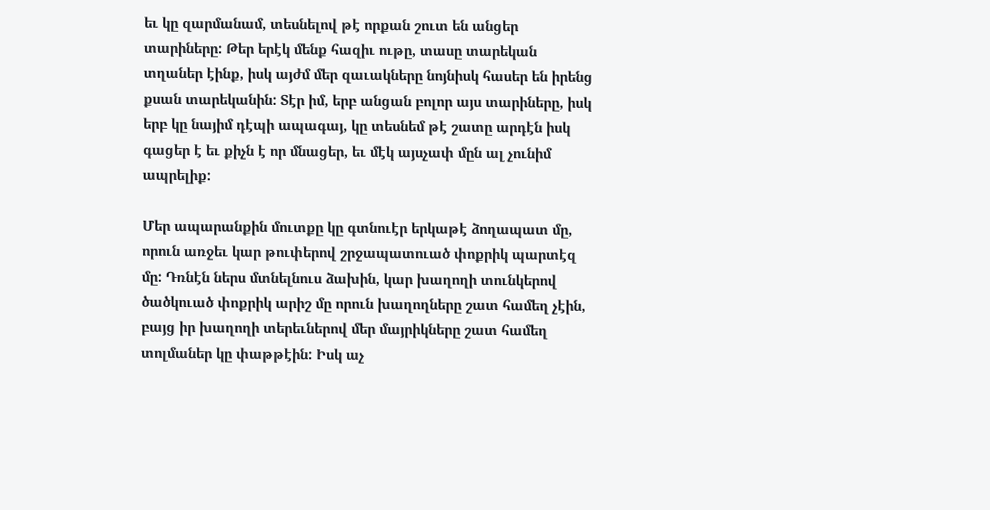եւ կը զարմանամ, տեսնելով թէ որքան շուտ են անցեր տարիները: Թեր երէկ մենք հազիւ ութը, տասը տարեկան տղաներ էինք, իսկ այժմ մեր զաւակները նոյնիսկ հասեր են իրենց քսան տարեկանին: Տէր իմ, երբ անցան բոլոր այս տարիները, իսկ երբ կը նայիմ դէպի ապագայ, կը տեսնեմ թէ շատը արդէն իսկ գացեր է եւ քիչն է որ մնացեր, եւ մէկ այսչափ մըն ալ չունիմ ապրելիք:

Մեր ապարանքին մուտքը կը գտնուէր երկաթէ ձողապատ մը, որուն առջեւ կար թուփերով շրջապատուած փոքրիկ պարտէզ մը: Դռնէն ներս մտնելնուս ձախին, կար խաղողի տունկերով ծածկուած փոքրիկ արիշ մը որուն խաղողները շատ համեղ չէին, բայց իր խաղողի տերեւներով մեր մայրիկները շատ համեղ տոլմաներ կը փաթթէին: Իսկ աչ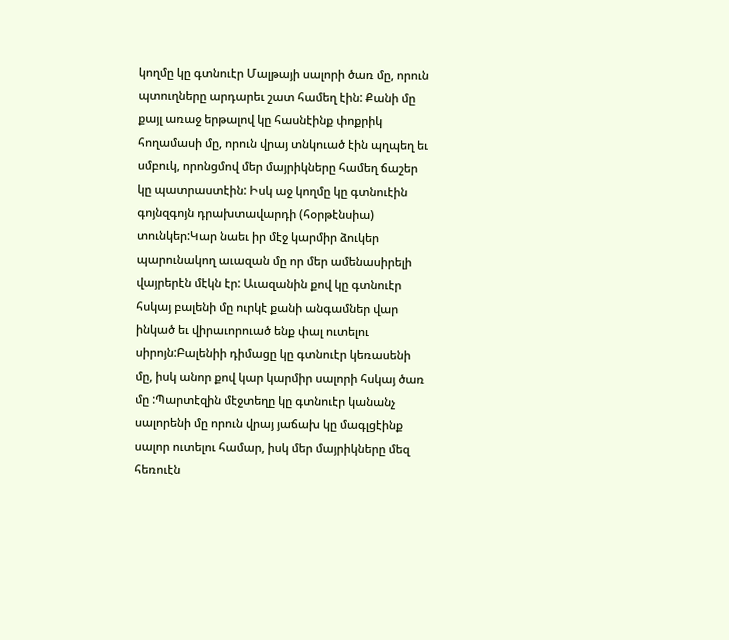կողմը կը գտնուէր Մալթայի սալորի ծառ մը, որուն պտուղները արդարեւ շատ համեղ էին: Քանի մը քայլ առաջ երթալով կը հասնէինք փոքրիկ հողամասի մը, որուն վրայ տնկուած էին պղպեղ եւ սմբուկ, որոնցմով մեր մայրիկները համեղ ճաշեր կը պատրաստէին: Իսկ աջ կողմը կը գտնուէին գոյնզգոյն դրախտավարդի (հօրթէնսիա) տունկեր:Կար նաեւ իր մէջ կարմիր ձուկեր պարունակող աւազան մը որ մեր ամենասիրելի վայրերէն մէկն էր: Աւազանին քով կը գտնուէր հսկայ բալենի մը ուրկէ քանի անգամներ վար ինկած եւ վիրաւորուած ենք փալ ուտելու սիրոյն:Բալենիի դիմացը կը գտնուէր կեռասենի մը, իսկ անոր քով կար կարմիր սալորի հսկայ ծառ մը :Պարտէզին մէջտեղը կը գտնուէր կանանչ սալորենի մը որուն վրայ յաճախ կը մագլցէինք սալոր ուտելու համար, իսկ մեր մայրիկները մեզ հեռուէն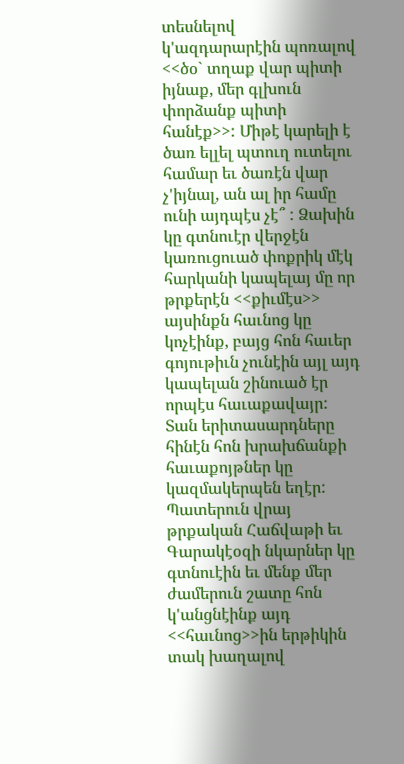տեսնելով կ'ազդարարէին պոռալով <<ծօ` տղաք վար պիտի իյնաք, մեր գլխուն փորձանք պիտի հանէք>>: Միթէ կարելի է ծառ ելլել պտուղ ուտելու համար եւ ծառէն վար չ'իյնալ, ան ալ իր համը ունի այդպէս չէ՞ : Ձախին կը գտնուէր վերջէն կառուցուած փոքրիկ մէկ հարկանի կապելայ մը որ թրքերէն <<քիւմէս>> այսինքն հաւնոց կը կոչէինք, բայց հոն հաւեր գոյութիւն չունէին այլ այդ կապելան շինուած էր որպէս հաւաքավայր: Տան երիտասարդները հինէն հոն խրախճանքի հաւաքոյթներ կը կազմակերպեն եղէր: Պատերուն վրայ թրքական Հաճվաթի եւ Գարակէօզի նկարներ կը գտնուէին եւ մենք մեր ժամերուն շատը հոն կ'անցնէինք այդ <<հաւնոց>>ին երթիկին տակ խաղալով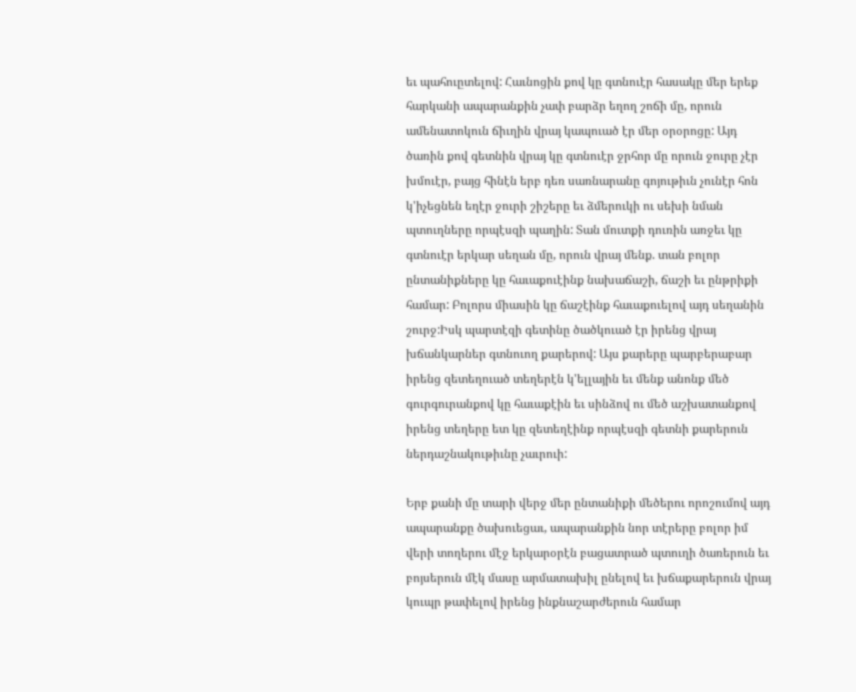եւ պահուըտելով: Հաւնոցին քով կը գտնուէր հասակը մեր երեք հարկանի ապարանքին չափ բարձր եղող շոճի մը, որուն ամենատոկուն ճիւղին վրայ կապուած էր մեր օրօրոցը: Այդ ծառին քով գետնին վրայ կը գտնուէր ջրհոր մը որուն ջուրը չէր խմուէր, բայց հինէն երբ դեռ սառնարանը գոյութիւն չունէր հոն կ'իչեցնեն եղէր ջուրի շիշերը եւ ձմերուկի ու սեխի նման պտուղները որպէսզի պաղին: Տան մուտքի դուռին առջեւ կը գտնուէր երկար սեղան մը, որուն վրայ մենք. տան բոլոր ընտանիքները կը հաւաքուէինք նախաճաշի, ճաշի եւ ընթրիքի համար: Բոլորս միասին կը ճաշէինք հաւաքուելով այդ սեղանին շուրջ:Իսկ պարտէզի գետինը ծածկուած էր իրենց վրայ խճանկարներ գտնուող քարերով: Այս քարերը պարբերաբար իրենց զետեղուած տեղերէն կ'ելլային եւ մենք անոնք մեծ գուրգուրանքով կը հաւաքէին եւ սինձով ու մեծ աշխատանքով իրենց տեղերը ետ կը զետեղէինք որպէսզի գետնի քարերուն ներդաշնակութիւնը չաւրուի:

Երբ քանի մը տարի վերջ մեր ընտանիքի մեծերու որոշումով այդ ապարանքը ծախուեցաւ, ապարանքին նոր տէրերը բոլոր իմ վերի տողերու մէջ երկարօրէն բացատրած պտուղի ծառերուն եւ բոյսերուն մէկ մասը արմատախիլ ընելով եւ խճաքարերուն վրայ կուպր թափելով իրենց ինքնաշարժերուն համար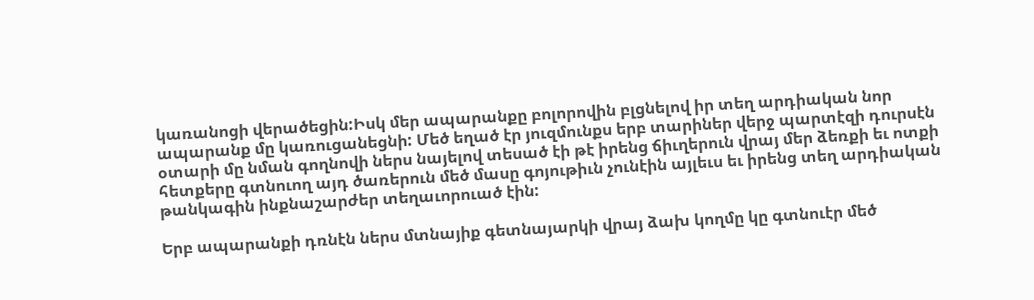կառանոցի վերածեցին:Իսկ մեր ապարանքը բոլորովին բլցնելով իր տեղ արդիական նոր ապարանք մը կառուցանեցնի: Մեծ եղած էր յուզմունքս երբ տարիներ վերջ պարտէզի դուրսէն օտարի մը նման գողնովի ներս նայելով տեսած էի թէ իրենց ճիւղերուն վրայ մեր ձեռքի եւ ոտքի հետքերը գտնուող այդ ծառերուն մեծ մասը գոյութիւն չունէին այլեւս եւ իրենց տեղ արդիական թանկագին ինքնաշարժեր տեղաւորուած էին:

Երբ ապարանքի դռնէն ներս մտնայիք գետնայարկի վրայ ձախ կողմը կը գտնուէր մեծ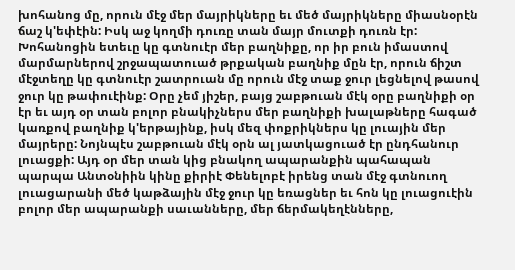խոհանոց մը, որուն մէջ մեր մայրիկները եւ մեծ մայրիկները միասնօրէն ճաշ կ'եփէին: Իսկ աջ կողմի դուռը տան մայր մուտքի դուռն էր: Խոհանոցին ետեւը կը գտնուէր մեր բաղնիքը, որ իր բուն իմաստով մարմարներով շրջապատուած թրքական բաղնիք մըն էր, որուն ճիշտ մէջտեղը կը գտնուէր շատրուան մը որուն մէջ տաք ջուր լեցնելով թասով ջուր կը թափուէինք: Օրը չեմ յիշեր, բայց շաբթուան մէկ օրը բաղնիքի օր էր եւ այդ օր տան բոլոր բնակիչներս մեր բաղնիքի խալաթները հագած կառքով բաղնիք կ'երթայինք, իսկ մեզ փոքրիկներս կը լուային մեր մայրերը: Նոյնպէս շաբթուան մէկ օրն ալ յատկացուած էր ընդհանուր լուացքի: Այդ օր մեր տան կից բնակող ապարանքին պահապան պարպա Անտօնիին կինը քիրիէ Փենելոբէ իրենց տան մէջ գտնուող լուացարանի մեծ կաթձային մէջ ջուր կը եռացներ եւ հոն կը լուացուէին բոլոր մեր ապարանքի սաւանները, մեր ճերմակեղէնները,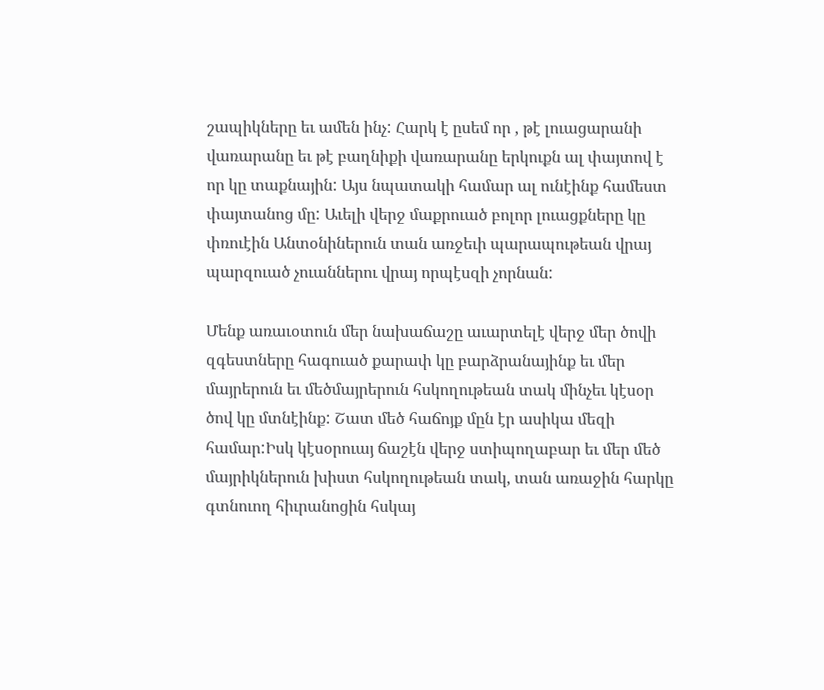շապիկները եւ ամեն ինչ: Հարկ է ըսեմ որ , թէ լուացարանի վառարանը եւ թէ բաղնիքի վառարանը երկուքն ալ փայտով է որ կը տաքնային: Այս նպատակի համար ալ ունէինք համեստ փայտանոց մը: Աւելի վերջ մաքրուած բոլոր լուացքները կը փռուէին Անտօնիներուն տան առջեւի պարապութեան վրայ պարզուած չուաններու վրայ որպէսզի չորնան:

Մենք առաւօտուն մեր նախաճաշը աւարտելէ վերջ մեր ծովի զգեստները հագուած քարափ կը բարձրանայինք եւ մեր մայրերուն եւ մեծմայրերուն հսկողութեան տակ մինչեւ կէսօր ծով կը մտնէինք: Շատ մեծ հաճոյք մըն էր ասիկա մեզի համար:Իսկ կէսօրուայ ճաշէն վերջ ստիպողաբար եւ մեր մեծ մայրիկներուն խիստ հսկողութեան տակ, տան առաջին հարկը գտնուող հիւրանոցին հսկայ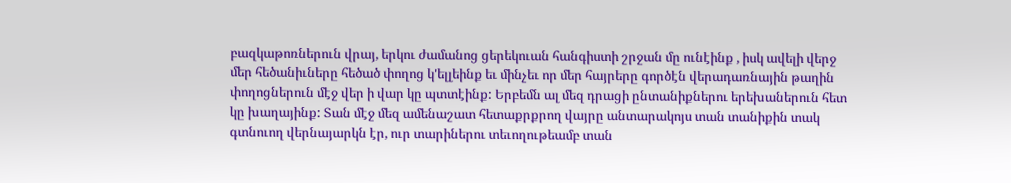բազկաթոռներուն վրայ, երկու ժամանոց ցերեկուան հանգիստի շրջան մը ունէինք , իսկ ավելի վերջ մեր հեծանիւները հեծած փողոց կ'ելլեինք եւ մինչեւ որ մեր հայրերը գործէն վերադառնային թաղին փողոցներուն մէջ վեր ի վար կը պտտէինք: Երբեմն ալ մեզ դրացի ընտանիքներու երեխաներուն հետ կը խաղայինք: Տան մէջ մեզ ամենաշատ հետաքրքրող վայրը անտարակոյս տան տանիքին տակ գտնուող վերնայարկն էր, ուր տարիներու տեւողութեամբ տան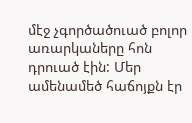մէջ չգործածուած բոլոր առարկաները հոն դրուած էին: Մեր ամենամեծ հաճոյքն էր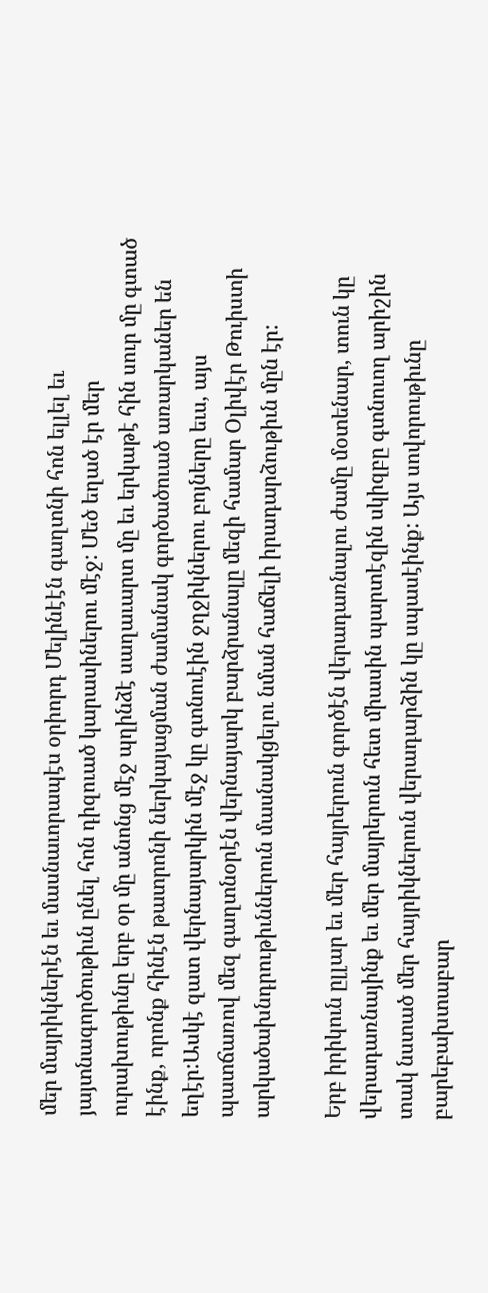մեր մայրիկներէն եւ մասնաւորապէս օրիորդ Մելինէէն գաղտնի հոն ելլել եւ յայտնագործութիւն ընել հոն դիզուած կարասիներու մէջ: Մեծ եղած էր մեր ուրախութիւնը երբ օր մը անոնց մէջ պղինձէ սաղաւարտ մը եւ երկաթէ հին սուր մը գտած էինք, որոնք հինէն թատրոնի ներկայացման ժամանակ գործածուած առարկաներ են եղէր:Ասկէ զատ վերնայարկին մէջ կը գտնուէին ջղջիկներու բոյները եւս, այս պատճառով մեզ գաղտնօրէն վերնայարկ բարձրանալը մեզի համար Օլիվէր Թուիստի արկածախնդրութիւններուն մասնակցելու նման հաճելի իրադարձութիւն մըն էր:

Երբ իրիկուն ըլլար եւ մեր հայրերուն գործէն վերադառնալու ժամը մօտենար, տուն կը վերադառնայինք եւ մեր մայրերուն հետ միասին պարտէզին սկիզբը գտնուող արիշին տակ նստած մեր հայրիկներուն վերադարձին կը սպասէինք: Այս սովորութիւնը բարեբախտաբար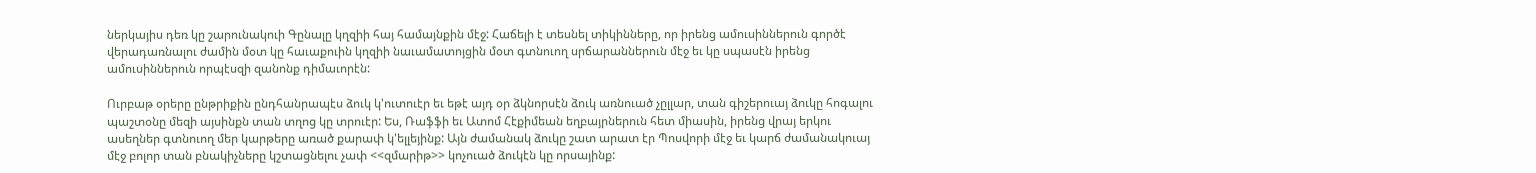ներկայիս դեռ կը շարունակուի Գընալը կղզիի հայ համայնքին մէջ: Հաճելի է տեսնել տիկինները, որ իրենց ամուսիններուն գործէ վերադառնալու ժամին մօտ կը հաւաքուին կղզիի նաւամատոյցին մօտ գտնուող սրճարաններուն մէջ եւ կը սպասէն իրենց ամուսիններուն որպէսզի զանոնք դիմաւորէն:

Ուրբաթ օրերը ընթրիքին ընդհանրապէս ձուկ կ'ուտուէր եւ եթէ այդ օր ձկնորսէն ձուկ առնուած չըլլար, տան գիշերուայ ձուկը հոգալու պաշտօնը մեզի այսինքն տան տղոց կը տրուէր: Ես, Ռաֆֆի եւ Ատոմ Հէքիմեան եղբայրներուն հետ միասին, իրենց վրայ երկու ասեղներ գտնուող մեր կարթերը առած քարափ կ'ելլեյինք: Այն ժամանակ ձուկը շատ արատ էր Պոսվորի մէջ եւ կարճ ժամանակուայ մէջ բոլոր տան բնակիչները կշտացնելու չափ <<զմարիթ>> կոչուած ձուկէն կը որսայինք: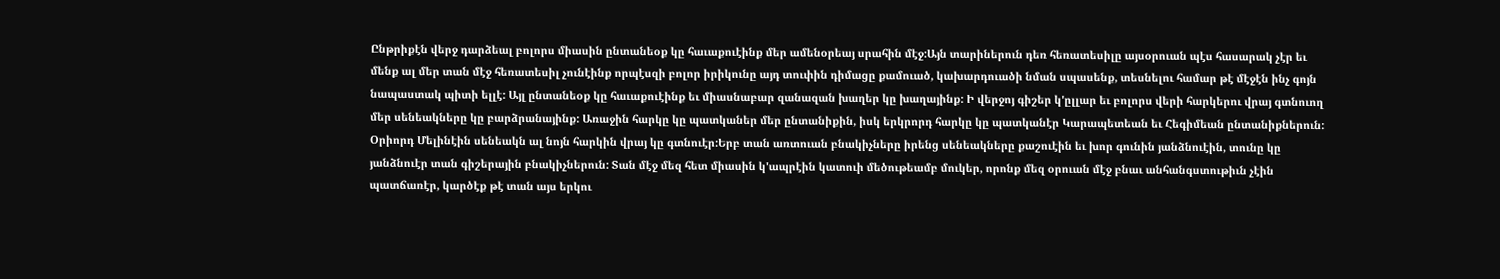Ընթրիքէն վերջ դարձեալ բոլորս միասին ընտանեօք կը հաւաքուէինք մեր ամենօրեայ սրահին մէջ:Այն տարիներուն դեռ հեռատեսիլը այսօրուան պէս հասարակ չէր եւ մենք ալ մեր տան մէջ հեռատեսիլ չունէինք որպէսզի բոլոր իրիկունը այդ տուփին դիմացը քամուած, կախարդուածի նման սպասենք, տեսնելու համար թէ մէջէն ինչ գոյն նապաստակ պիտի ելլէ: Այլ ընտանեօք կը հաւաքուէինք եւ միասնաբար զանազան խաղեր կը խաղայինք: Ի վերջոյ գիշեր կ'ըլլար եւ բոլորս վերի հարկերու վրայ գտնուող մեր սենեակները կը բարձրանայինք: Առաջին հարկը կը պատկաներ մեր ընտանիքին, իսկ երկրորդ հարկը կը պատկանէր Կարապետեան եւ Հեգիմեան ընտանիքներուն: Օրիորդ Մելինէին սենեակն ալ նոյն հարկին վրայ կը գտնուէր:Երբ տան առտուան բնակիչները իրենց սենեակները քաշուէին եւ խոր գունին յանձնուէին, տունը կը յանձնուէր տան գիշերային բնակիչներուն: Տան մէջ մեզ հետ միասին կ'ապրէին կատուի մեծութեամբ մուկեր, որոնք մեզ օրուան մէջ բնաւ անհանգստութիւն չէին պատճառէր, կարծէք թէ տան այս երկու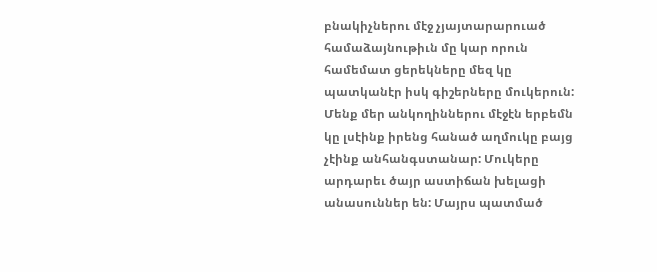բնակիչներու մէջ չյայտարարուած համաձայնութիւն մը կար որուն համեմատ ցերեկները մեզ կը պատկանէր իսկ գիշերները մուկերուն: Մենք մեր անկողիններու մէջէն երբեմն կը լսէինք իրենց հանած աղմուկը բայց չէինք անհանգստանար: Մուկերը արդարեւ ծայր աստիճան խելացի անասուններ են: Մայրս պատմած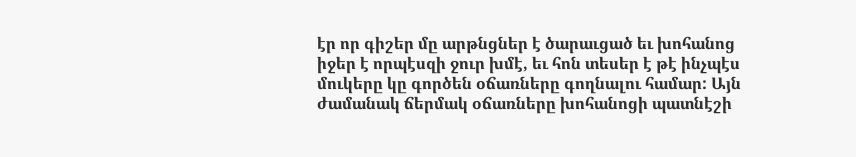էր որ գիշեր մը արթնցներ է ծարաւցած եւ խոհանոց իջեր է որպէսզի ջուր խմէ, եւ հոն տեսեր է թէ ինչպէս մուկերը կը գործեն օճառները գողնալու համար: Այն ժամանակ ճերմակ օճառները խոհանոցի պատնէշի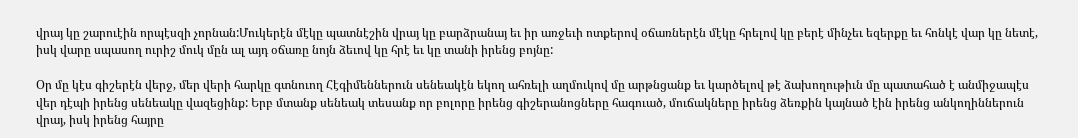վրայ կը շարուէին որպէսզի չորնան:Մուկերէն մէկը պատնէշին վրայ կը բարձրանայ եւ իր առջեւի ոտքերով օճառներէն մէկը հրելով կը բերէ մինչեւ եզերքը եւ հոնկէ վար կը նետէ, իսկ վարը սպասող ուրիշ մուկ մըն ալ այդ օճառը նոյն ձեւով կը հրէ եւ կը տանի իրենց բոյնը:

Օր մը կէս գիշերէն վերջ, մեր վերի հարկը գտնուող Հէգիմեններուն սենեակէն եկող ահռելի աղմուկով մը արթնցանք եւ կարծելով թէ ձախողութիւն մը պատահած է անմիջապէս վեր դէպի իրենց սենեակը վազեցինք: Երբ մտանք սենեակ տեսանք որ բոլորը իրենց գիշերանոցները հագուած, մուճակները իրենց ձեռքին կայնած էին իրենց անկողիններուն վրայ, իսկ իրենց հայրը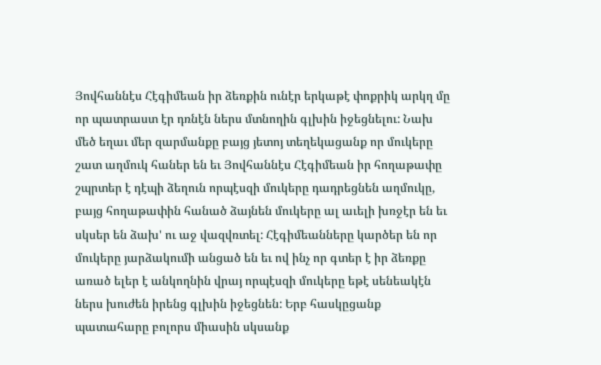Յովհաննէս Հէգիմեան իր ձեռքին ունէր երկաթէ փոքրիկ արկղ մը որ պատրաստ էր դռնէն ներս մտնողին գլխին իջեցնելու: Նախ մեծ եղաւ մեր զարմանքը բայց յետոյ տեղեկացանք որ մուկերը շատ աղմուկ հաներ են եւ Յովհաննէս Հէգիմեան իր հողաթափը շպրտեր է դէպի ձեղուն որպէսզի մուկերը դադրեցնեն աղմուկը, բայց հողաթափին հանած ձայնեն մուկերը ալ աւելի խռջէր են եւ սկսեր են ձախ' ու աջ վազվռտել: Հէգիմեանները կարծեր են որ մուկերը յարձակումի անցած են եւ ով ինչ որ գտեր է իր ձեռքը առած ելեր է անկողնին վրայ որպէսզի մուկերը եթէ սենեակէն ներս խուժեն իրենց գլխին իջեցնեն: Երբ հասկըցանք պատահարը բոլորս միասին սկսանք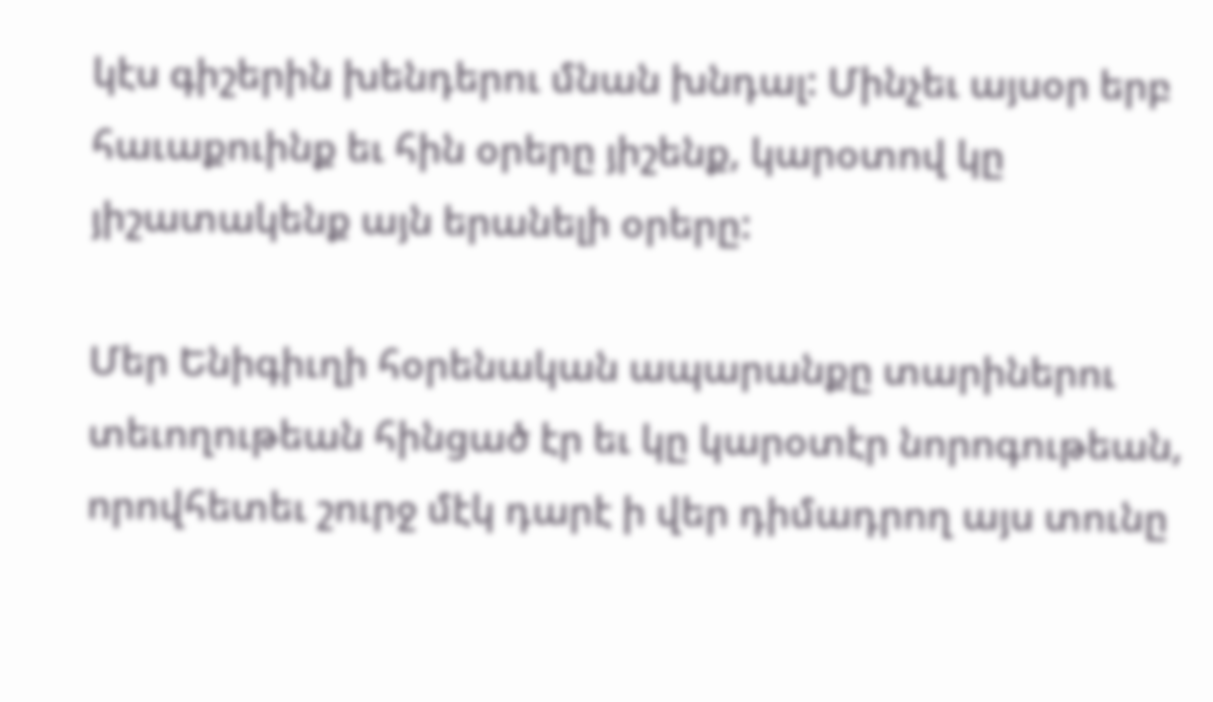կէս գիշերին խենդերու մնան խնդալ: Մինչեւ այսօր երբ հաւաքուինք եւ հին օրերը յիշենք, կարօտով կը յիշատակենք այն երանելի օրերը:

Մեր Ենիգիւղի հօրենական ապարանքը տարիներու տեւողութեան հինցած էր եւ կը կարօտէր նորոգութեան, որովհետեւ շուրջ մէկ դարէ ի վեր դիմադրող այս տունը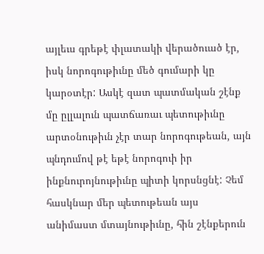այլեւս գրեթէ փլատակի վերածուած էր, իսկ նորոգութիւնը մեծ գումարի կը կարօտէր: Ասկէ զատ պատմական շէնք մը ըլլալուն պատճառաւ պետութիւնը արտօնութիւն չէր տար նորոգութեան, այն պնդումով թէ եթէ նորոգուի իր ինքնուրոյնութիւնը պիտի կորսնցնէ: Չեմ հասկնար մեր պետութեան այս անիմաստ մտայնութիւնը, հին շէնքերուն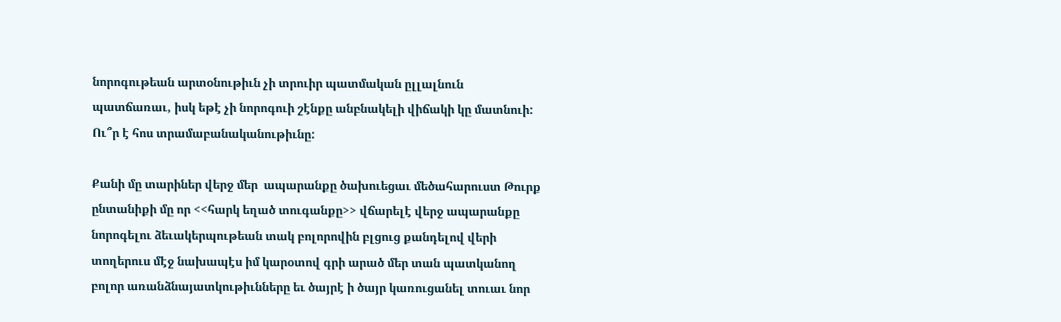նորոգութեան արտօնութիւն չի տրուիր պատմական ըլլալնուն պատճառաւ, իսկ եթէ չի նորոգուի շէնքը անբնակելի վիճակի կը մատնուի: Ու՞ր է հոս տրամաբանականութիւնը:

Քանի մը տարիներ վերջ մեր  ապարանքը ծախուեցաւ մեծահարուստ Թուրք ընտանիքի մը որ <<հարկ եղած տուգանքը>> վճարելէ վերջ ապարանքը նորոգելու ձեւակերպութեան տակ բոլորովին բլցուց քանդելով վերի տողերուս մէջ նախապէս իմ կարօտով գրի արած մեր տան պատկանող բոլոր առանձնայատկութիւնները եւ ծայրէ ի ծայր կառուցանել տուաւ նոր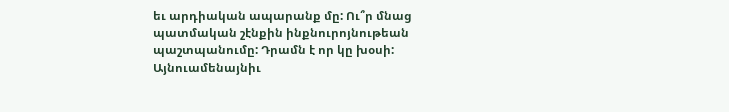եւ արդիական ապարանք մը: Ու՞ր մնաց պատմական շէնքին ինքնուրոյնութեան պաշտպանումը: Դրամն է որ կը խօսի: Այնուամենայնիւ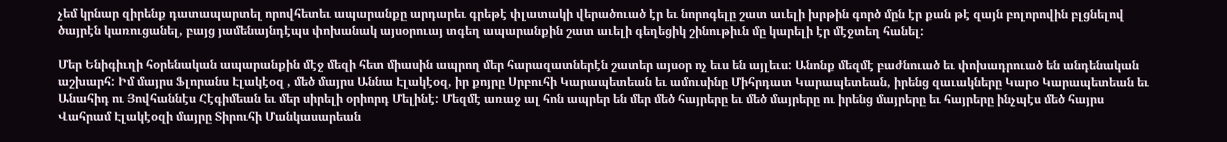չեմ կրնար զիրենք դատապարտել որովհետեւ ապարանքը արդարեւ գրեթէ փլատակի վերածուած էր եւ նորոգելը շատ աւելի խրթին գործ մըն էր քան թէ զայն բոլորովին բլցնելով ծայրէն կառուցանել, բայց յամենայնդէպս փոխանակ այսօրուայ տգեղ ապարանքին շատ աւելի գեղեցիկ շինութիւն մը կարելի էր մէջտեղ հանել:

Մեր Ենիգիւղի հօրենական ապարանքին մէջ մեզի հետ միասին ապրող մեր հարազատներէն շատեր այսօր ոչ եւս են այլեւս: Անոնք մեզմէ բաժնուած եւ փոխադրուած են անդենական աշխարհ: Իմ մայրս Ֆլորանս Էլակէօզ , մեծ մայրս Աննա Էլակէօզ, իր քոյրը Սրբուհի Կարապետեան եւ ամուսինը Միհրդատ Կարապետեան, իրենց զաւակները Կարօ Կարապետեան եւ Անահիդ ու Յովհաննէս Հէգիմեան եւ մեր սիրելի օրիորդ Մելինէ: Մեզմէ առաջ ալ հոն ապրեր են մեր մեծ հայրերը եւ մեծ մայրերը ու իրենց մայրերը եւ հայրերը ինչպէս մեծ հայրս Վահրամ Էլակէօզի մայրը Տիրուհի Մանկասարեան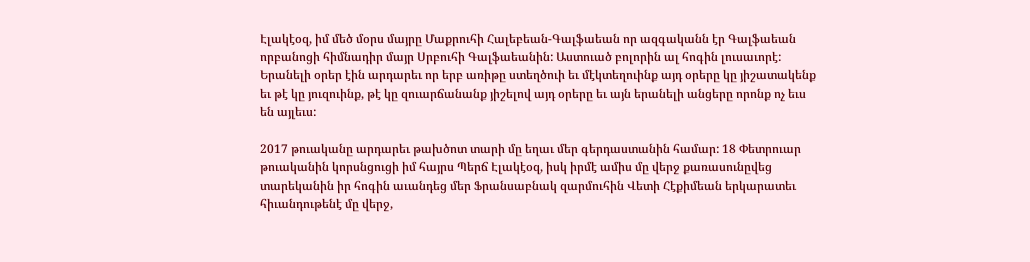Էլակէօզ, իմ մեծ մօրս մայրը Մաքրուհի Հալեբեան-Գալֆաեան որ ազգականն էր Գալֆաեան որբանոցի հիմնադիր մայր Սրբուհի Գալֆաեանին: Աստուած բոլորին ալ հոգին լուսաւորէ: Երանելի օրեր էին արդարեւ որ երբ առիթը ստեղծուի եւ մէկտեղուինք այդ օրերը կը յիշատակենք եւ թէ կը յուզուինք, թէ կը զուարճանանք յիշելով այդ օրերը եւ այն երանելի անցերը որոնք ոչ եւս են այլեւս:

2017 թուականը արդարեւ թախծոտ տարի մը եղաւ մեր գերդաստանին համար: 18 Փետրուար թուականին կորսնցուցի իմ հայրս Պերճ Էլակէօզ, իսկ իրմէ ամիս մը վերջ քառասունըվեց տարեկանին իր հոգին աւանդեց մեր Ֆրանսաբնակ զարմուհին Վետի Հէքիմեան երկարատեւ հիւանդութենէ մը վերջ,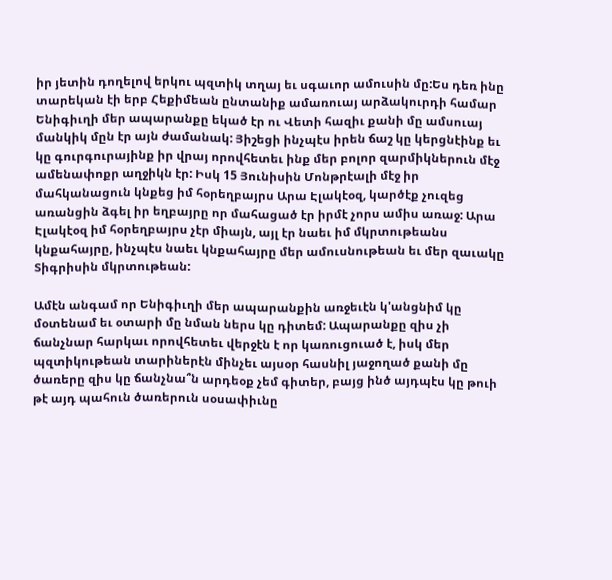իր յետին դողելով երկու պզտիկ տղայ եւ սգաւոր ամուսին մը:Ես դեռ ինը տարեկան էի երբ Հեքիմեան ընտանիք ամառուայ արձակուրդի համար Ենիգիւղի մեր ապարանքը եկած էր ու Վետի հազիւ քանի մը ամսուայ մանկիկ մըն էր այն ժամանակ: Յիշեցի ինչպէս իրեն ճաշ կը կերցնէինք եւ կը գուրգուրայինք իր վրայ որովհետեւ ինք մեր բոլոր զարմիկներուն մէջ ամենափոքր աղջիկն էր: Իսկ 15 Յունիսին Մոնթրէալի մէջ իր մահկանացուն կնքեց իմ հօրեղբայրս Արա Էլակէօզ, կարծէք չուզեց առանցին ձգել իր եղբայրը որ մահացած էր իրմէ չորս ամիս առաջ: Արա Էլակէօզ իմ հօրեղբայրս չէր միայն, այլ էր նաեւ իմ մկրտութեանս կնքահայրը, ինչպէս նաեւ կնքահայրը մեր ամուսնութեան եւ մեր զաւակը Տիգրիսին մկրտութեան:

Ամէն անգամ որ Ենիգիւղի մեր ապարանքին առջեւէն կ'անցնիմ կը մօտենամ եւ օտարի մը նման ներս կը դիտեմ: Ապարանքը զիս չի ճանչնար հարկաւ որովհետեւ վերջէն է որ կառուցուած է, իսկ մեր պզտիկութեան տարիներէն մինչեւ այսօր հասնիլ յաջողած քանի մը ծառերը զիս կը ճանչնա՞ն արդեօք չեմ գիտեր, բայց ինծ այդպէս կը թուի թէ այդ պահուն ծառերուն սօսափիւնը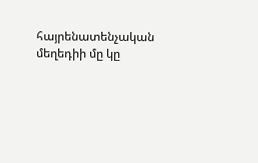հայրենատենչական մեղեդիի մը կը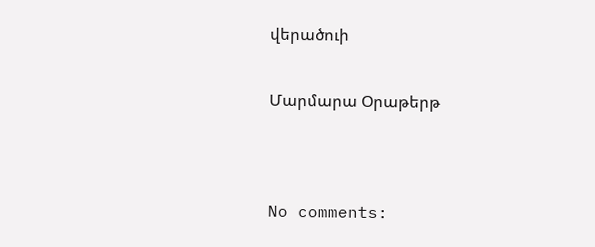վերածուի


Մարմարա Օրաթերթ




No comments: